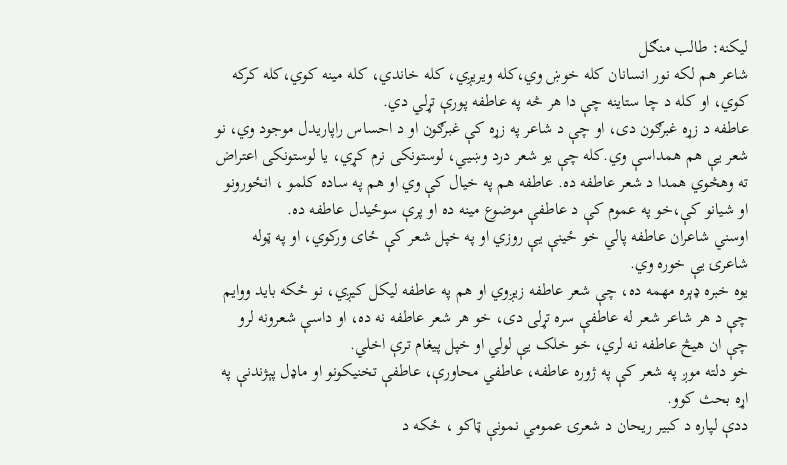لیکنه: طالب منګل
شاعر هم لکه نور انسانان کله خوښ وي،کله ویریږي، کله خاندي، کله مینه کوي،کله کرکه کوي، او کله د چا ستاینه چې دا هر څه په عاطفه پورې تړلي دي.
عاطفه د زړه غبرګون دی، او چې د شاعر په زړه کې غبرګون او د احساس راپاریدل موجود وي، نو شعر یې هم همداسې وي.کله چې یو شعر درد وښیي، لوستونکی نرم کړي، یا لوستونکی اعتراض ته وهڅوي همدا د شعر عاطفه ده. عاطفه هم په خیال کې وي او هم په ساده کلمو ، انځورونو او شیانو کې،خو په عموم کې د عاطفې موضوع مینه ده او پرې سوځیدل عاطفه ده.
اوسني شاعران عاطفه پالي خو ځینې یې روزي او په خپل شعر کې ځای ورکوي، او په ټوله شاعرۍ یې خوره وي.
یوه خبره ډېره مهمه ده، چې شعر عاطفه زیږوي او هم په عاطفه لیکل کیږي، نو ځکه باید ووایم چې د هر شاعر شعر له عاطفې سره تړلی دی، خو هر شعر عاطفه نه ده، او داسې شعرونه لرو چې ان هیڅ عاطفه نه لري، خو خلک یې لولي او خپل پیغام ترې اخلي.
خو دلته موږ په شعر کې په ژوره عاطفه، عاطفي محاورې، عاطفې تخنیکونو او ماډل پېژندنې په اړه بحث کوو.
ددې لپاره د کبیر ریحان د شعرۍ عمومي نمونې ټاکو ، ځکه د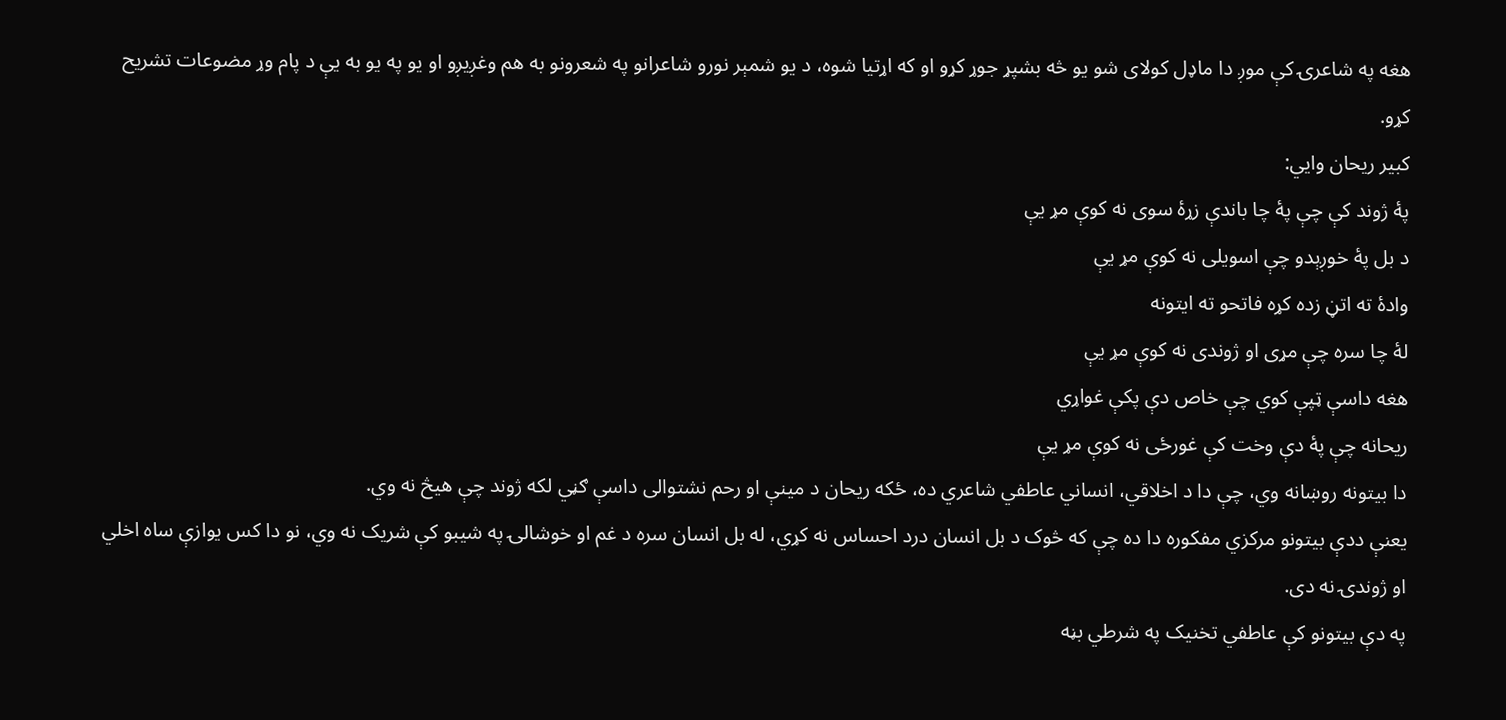هغه په شاعرۍ کې موږ دا ماډل کولای شو یو څه بشپړ جوړ کړو او که اړتیا شوه، د یو شمېر نورو شاعرانو په شعرونو به هم وغږیږو او یو په یو به یې د پام وړ مضوعات تشریح کړو.
کبیر ریحان وايي:
پهٔ ژوند کې چې پهٔ چا باندې زړهٔ سوی نه کوې مړ یې
د بل پهٔ خوږېدو چې اسویلی نه کوې مړ یې
وادهٔ ته اتڼ زده کړه فاتحو ته ایتونه
لهٔ چا سره چې مړی او ژوندی نه کوې مړ یې
هغه داسې ټپې کوي چې خاص دې پکې غواړي
ریحانه چې پهٔ دې وخت کې غورځی نه کوې مړ یې
دا بیتونه روښانه وي، چې دا د اخلاقي، انساني عاطفي شاعري ده، ځکه ریحان د مینې او رحم نشتوالی داسې ګڼي لکه ژوند چې هیڅ نه وي.
یعنې ددې بیتونو مرکزي مفکوره دا ده چې که څوک د بل انسان درد احساس نه کړي، له بل انسان سره د غم او خوشالۍ په شیبو کې شریک نه وي، نو دا کس یوازې ساه اخلي او ژوندۍ نه دی.
په دې بیتونو کې عاطفي تخنیک په شرطي بڼه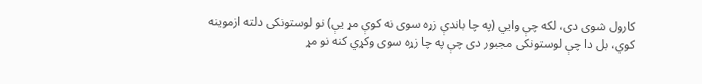کارول شوی دی، لکه چې وایي (په چا باندې زړه سوی نه کوې مړ یې) نو لوستونکی دلته ازموینه کوي، بل دا چې لوستونکی مجبور دی چې په چا زړه سوی وکړي کنه نو مړ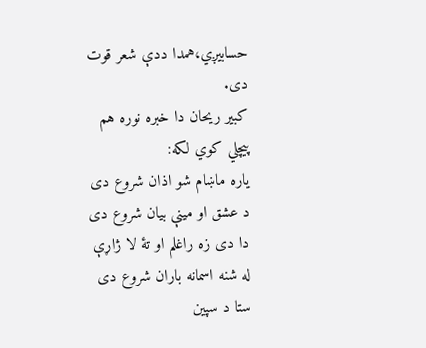حسابیږي،همدا ددې شعر قوت دی.
کبیر ریحان دا خبره نوره هم پیچلي کوي لکه:
یاره ماښام شو اذان شروع دی
د عشق او مینې بیان شروع دی
دا دی زه راغلم او تۀ لا ژاړې
له شنه اسمانه باران شروع دی
ستا د سپین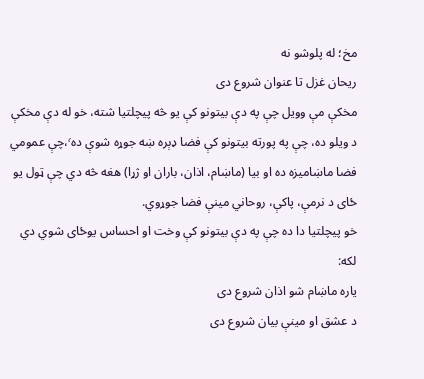مخ؛ له پلوشو نه
ریحان غزل تا عنوان شروع دی
مخکې مې وویل چې په دې بیتونو کې یو څه پیچلتیا شته، خو له دې مخکې د ویلو ده، چې په پورته بیتونو کې فضا ډېره ښه جوړه شوې ده٬،چې عمومي فضا ماښامیزه ده او بیا (ماښام، اذان، باران او ژړا) هغه څه دي چې ټول یو ځای د نرمې، پاکې، روحاني مینې فضا جوړوي.
خو پیچلتیا دا ده چې په دې بیتونو کې وخت او احساس یوځای شوي دي لکه:
یاره ماښام شو اذان شروع دی
د عشق او مینې بیان شروع دی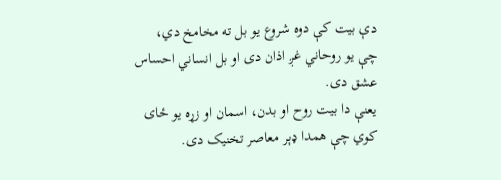دې بیت کې دوه شروع یو بل ته مخامخ دي، چې یو روحاني غږ اذان دی او بل انساني احساس عشق دی.
یعنې دا بیت روح او بدن، اسمان او زړه یو ځای کوي چې همدا ډېر معاصر تخنیک دی.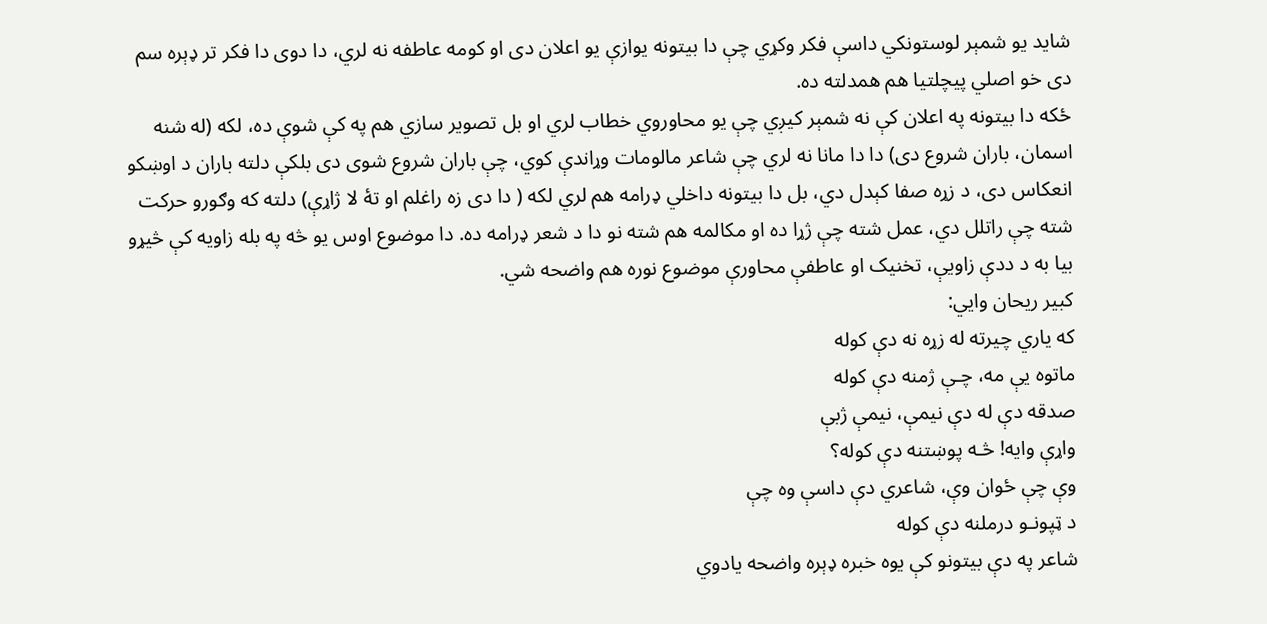شاید یو شمېر لوستونکي داسې فکر وکړي چې دا بیتونه یوازې یو اعلان دی او کومه عاطفه نه لري، دا دوی دا فکر تر ډېره سم دی خو اصلي پیچلتیا هم همدلته ده.
ځکه دا بیتونه په اعلان کې نه شمېر کیږي چې یو محاوروي خطاب لري او بل تصویر سازي هم په کې شوې ده، لکه (له شنه اسمان، باران شروع دی) دا دا مانا نه لري چې شاعر مالومات وړاندې کوي، چې باران شروع شوی دی بلکې دلته باران د اوښکو انعکاس دی، د زړه صفا کېدل دي، بل دا بیتونه داخلي ډرامه هم لري لکه ( دا دی زه راغلم او تۀ لا ژاړې) دلته که وګورو حرکت شته چې راتلل دي، عمل شته چې ژړا ده او مکالمه هم شته نو دا د شعر ډرامه ده. دا موضوع اوس یو څه په بله زاویه کې څیړو بیا به د ددې زاویې، تخنیک او عاطفې محاورې موضوع نوره هم واضحه شي.
کبیر ریحان وایي:
که یاري چیرته له زړه نه دې کوله
ماتوه یې مه، چـې ژمنه دې کوله
صدقه دې له دې نیمې، نیمې ژبې
واړې وایه! څـه پوښتنه دې کوله؟
وې چې ځوان وې، شاعري دې داسې وه چې
د ټپونـو درملنه دې کوله
شاعر په دې بیتونو کې یوه خبره ډېره واضحه یادوي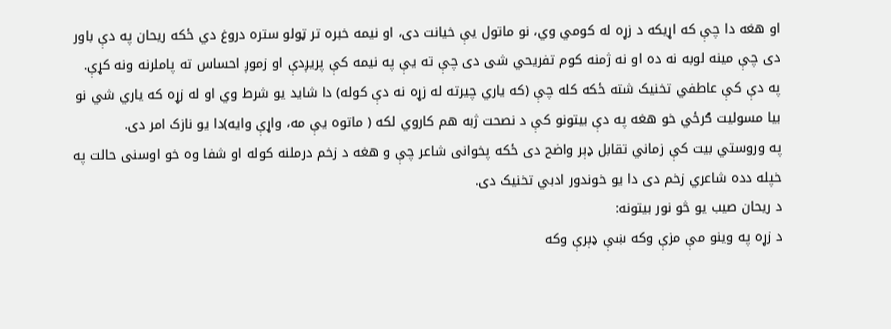او هغه دا چې که اړیکه د زړه له کومي وي، نو ماتول یې خیانت دی، او نیمه خبره تر ټولو ستره دروغ دي ځکه ریحان په دې باور دی چې مینه لوبه نه ده او نه ژمنه کوم تفریحي شی دی چې ته یې په نیمه کې پریږدې او زموږ احساس ته پاملرنه ونه کړې.
په دې کې عاطفي تخنیک شته ځکه کله چې (که یاري چیرته له زړه نه دې کوله) دا شاید یو شرط وي او له زړه که یاري شي نو بیا مسولیت ګرځي خو هغه په دې بیتونو کې د نصحت ژبه هم کاروي لکه ( ماتوه یې مه، واړې وایه)دا یو نازک امر دی.
په وروستي بیت کې زماني تقابل ډېر واضح دی ځکه پخوانی شاعر چې و هغه د زخم درملنه کوله او شفا وه خو اوسنی حالت په خپله دده شاعري زخم دی دا یو خوندور ادبي تخنیک دی.
د ریحان صیب یو څو نور بیتونه:
د زړه په وینو مې مزې وکه ښې ډېرې وکه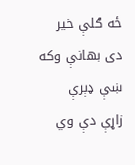ځه ګلې خیر دی بهانې وکه ښې ډېرې
زاړې دې وي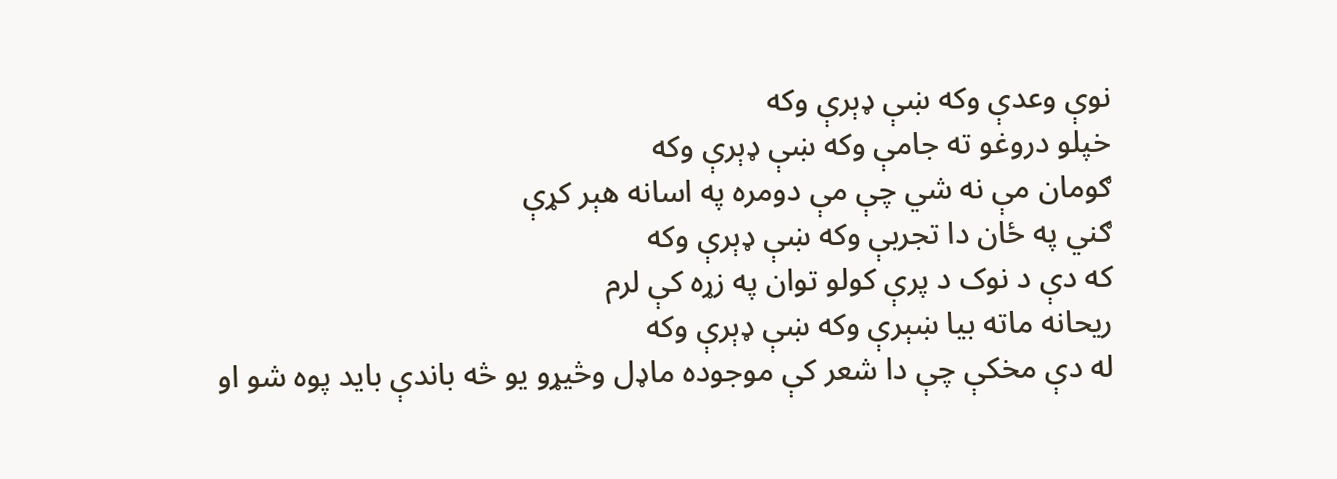نوې وعدې وکه ښې ډېرې وکه
خپلو دروغو ته جامې وکه ښې ډېرې وکه
ګومان مې نه شي چې مې دومره په اسانه هېر کړې
ګني په ځان دا تجربې وکه ښې ډېرې وکه
که دې د نوک د پرې کولو توان په زړه کې لرم
ریحانه ماته بیا ښېرې وکه ښې ډېرې وکه
له دې مخکې چې دا شعر کې موجوده ماډل وڅیړو یو څه باندې باید پوه شو او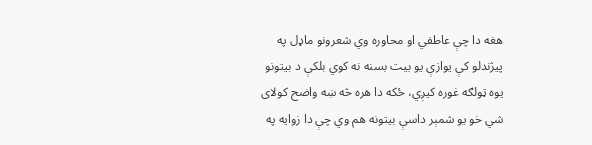هغه دا چې عاطفي او محاوره وي شعرونو ماډل په پیژندلو کې یوازې یو بیت بسنه نه کوي بلکې د بیتونو یوه ټولګه غوره کیږي، ځکه دا هره څه ښه واضح کولای شي خو یو شمېر داسې بیتونه هم وي چې دا زوایه په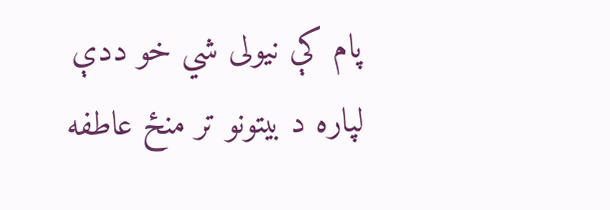پام کې نیولی شي خو ددې لپاره د بیتونو تر منځ عاطفه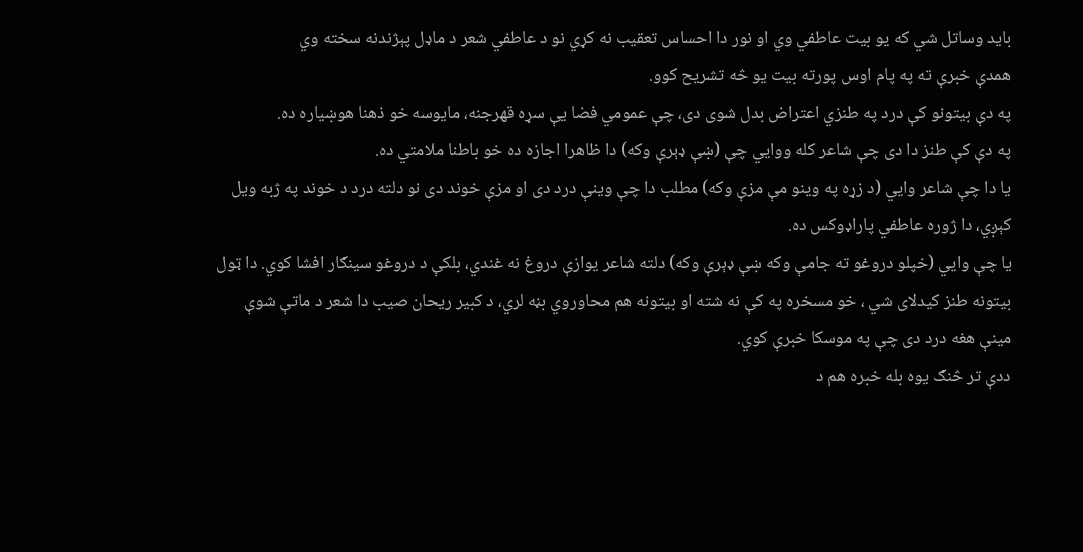باید وساتل شي که یو بیت عاطفي وي او نور دا احساس تعقیب نه کړي نو د عاطفي شعر د ماډل پېژندنه سخته وي
همدې خبرې ته په پام اوس پورته بیت یو څه تشریح کوو.
په دې بیتونو کې درد په طنزي اعتراض بدل شوی دی، چې عمومي فضا یې سړه قهرجنه، مایوسه خو ذهنا هوښیاره ده.
په دې کې طنز دا دی چې شاعر کله ووایي چې (ښې ډېرې وکه) دا ظاهرا اجازه ده خو باطنا ملامتي ده.
یا دا چې شاعر وایي (د زړه په وینو مې مزې وکه) مطلب دا چې وینې درد دی او مزې خوند دی نو دلته درد د خوند په ژبه ویل کېږي، دا ژوره عاطفي پاراډوکس ده.
یا چې وایي (خپلو دروغو ته جامې وکه ښې ډېرې وکه) دلته شاعر یوازې دروغ نه غندي، بلکې د دروغو سینګار افشا کوي. دا ټول بیتونه طنز کیدلای شي ، خو مسخره په کې نه شته او بیتونه هم محاوروي بڼه لري، د کبیر ریحان صیب دا شعر د ماتې شوې مینې هغه درد دی چې په موسکا خبرې کوي.
ددې تر څنګ یوه بله خبره هم د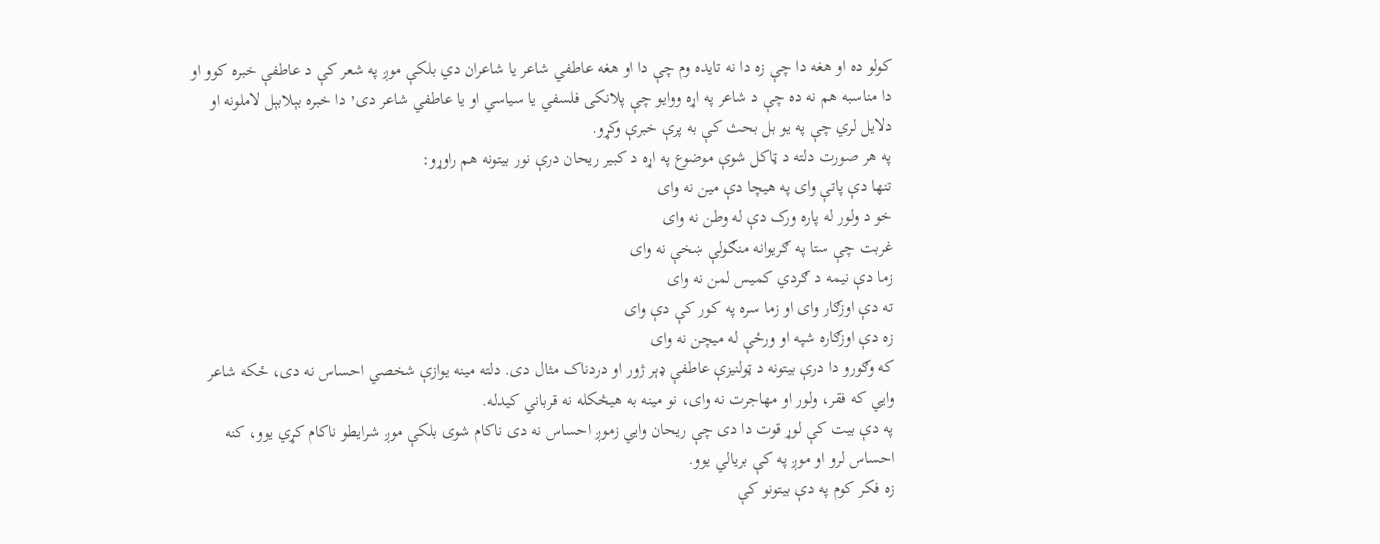کولو ده او هغه دا چې زه دا نه تایده وم چې دا او هغه عاطفي شاعر یا شاعران دي بلکې موږ په شعر کې د عاطفې خبره کوو او دا مناسبه هم نه ده چې د شاعر په اړه ووایو چې پلانکی فلسفي یا سیاسي او یا عاطفي شاعر دی٬ دا خبره بېلابېل لاملونه او دلایل لري چې په یو بل بحث کې به پرې خبرې وکړو.
په هر صورت دلته د ټاکل شوې موضوع په اړه د کبیر ریحان درې نور بیتونه هم راوړو:
تنها دې پاتې وای په هیچا دې مین نه وای
خو د ولور له پاره ورک دې له وطن نه وای
غربت چې ستا په ګریوانه منګولې ښخې نه وای
زما دې نیمه د ګردي کمیس لمن نه وای
ته دې اوزګار وای او زما سره په کور کې دې وای
زه دې اوزګاره شپه او ورځې له میچن نه وای
که وګورو دا درې بیتونه د ټولنیزې عاطفې ډېر ژور او دردناک مثال دی. دلته مینه یوازې شخصي احساس نه دی، ځکه شاعر وایي که فقر، ولور او مهاجرت نه وای، نو مینه به هیڅکله نه قرباني کیدله.
په دې بیت کې لوړ قوت دا دی چې ریحان وایي زموږ احساس نه دی ناکام شوی بلکې موږ شرایطو ناکام کړي یوو، کنه احساس لرو او موږ په کې بریالي یوو.
زه فکر کوم په دې بیتونو کې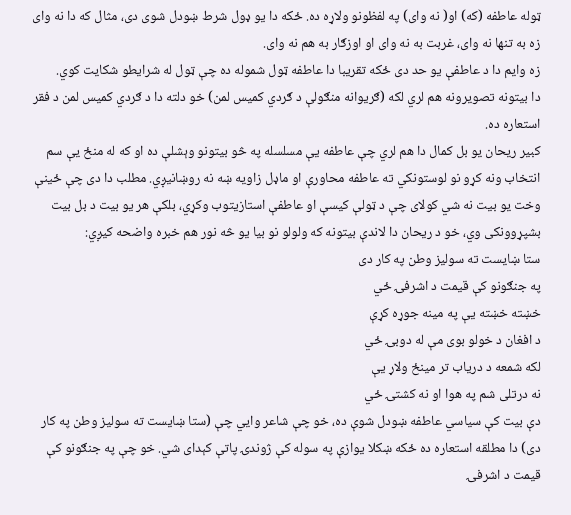ټوله عاطفه (که) او( نه وای) په لفظونو ولاړه ده. ځکه دا یو ډول شرط ښودل شوی دی، مثال که دا نه وای زه به تنها نه وای، غربت به نه وای او اوزګار به هم نه وای.
زه وایم دا د عاطفې یو حد دی ځکه تقریبا دا عاطفه ټول شموله ده چې ټول له شرایطو شکایت کوي.
دا بیتونه تصویرونه هم لري لکه (ګریوانه منګولې د ګردي کمیس لمن) خو دلته دا د ګردي کمیس لمن د فقر استعاره ده.
کبیر ریحان یو بل کمال دا هم لري چې عاطفه یې مسلسله په څو بیتونو وېشلې ده او که له منځ یې سم انتخاب ونه کړو نو لوستونکي ته عاطفه محاورې او ماډل زاویه ښه نه روښانیږي. مطلب دا دی چې ځینې وخت یو بیت نه شي کولای چې د ټولې کیسې او عاطفې استازیتوب وکړي، بلکې هر یو بیت د بل بیت بشپړوونکی وي، خو د ریحان دا لاندې بیتونه که ولولو نو بیا یو څه نور هم خبره واضحه کیږي:
ستا ښایست ته سولیز وطن په کار دی
په جنګونو کې قیمت د اشرفۍ ځي
خښته خښته یې په مینه جوړه کړې
د افغان د خولو بوی مې له دوبۍ ځي
لکه شمعه د دریاب تر مینځ ولاړ یې
نه درتلی شم په هوا او نه کشتۍ ځي
دې بیت کې سیاسي عاطفه ښودل شوې ده، خو چې شاعر وایي چې (ستا ښایست ته سولیز وطن په کار دی) دا مطلقه استعاره ده ځکه ښکلا یوازې په سوله کې ژوندۍ پاتې کېدای شي. خو چې په جنګونو کې قیمت د اشرفۍ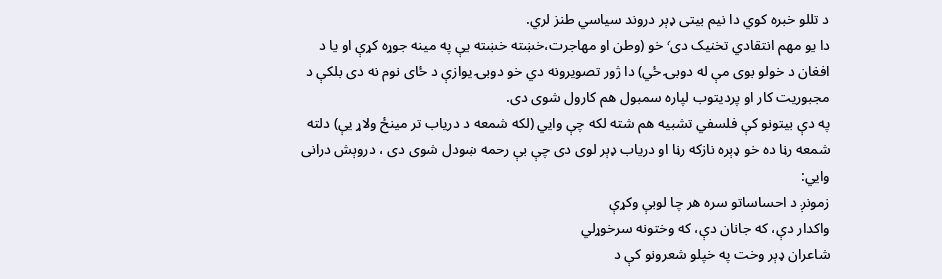د تللو خبره کوي دا نیم بیتی ډېر دروند سیاسي طنز لري.
دا یو مهم انتقادي تخنیک دی٬ خو (وطن او مهاجرت،خښته خښته یې په مینه جوړه کړې او یا د افغان د خولو بوی مې له دوبۍ ځي) دا ژور تصویرونه دي خو دوبۍ یوازې د ځای نوم نه دی بلکې د مجبوریت کار او پردیتوب لپاره سمبول هم کارول شوی دی.
په دې بیتونو کې فلسفي تشبیه هم شته لکه چې وایي (لکه شمعه د دریاب تر مینځ ولاړ یې) دلته شمعه رڼا ده خو ډېره نازکه رڼا او دریاب ډېر لوی دی چې بې رحمه ښودل شوی دی ، دروېش درانی وایي:
زمونږ د احساساتو سره هر چا لوبې وکړې
واکدار دې، که جانان دې، که وختونه سرخوړلي
شاعران ډېر وخت په خپلو شعرونو کې د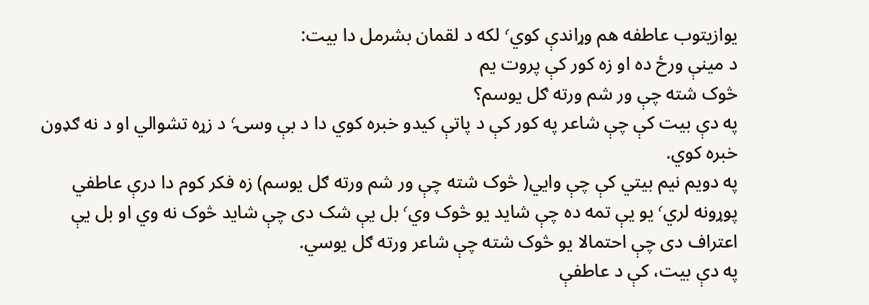یوازیتوب عاطفه هم وړاندې کوي٬ لکه د لقمان بشرمل دا بیت:
د مینې ورځ ده او زه کور کې پروت یم
څوک شته چې ور شم ورته ګل یوسم؟
په دې بیت کې چې شاعر په کور کې د پاتې کیدو خبره کوي دا د بې وسۍ٬ د زړه تشوالي او د نه ګډون خبره کوي.
په دویم نیم بیتي کې چې وایي( څوک شته چې ور شم ورته ګل یوسم) زه فکر کوم دا درې عاطفي پوړونه لري٬ یو یې تمه ده چې شاید یو څوک وي٬ بل یې شک دی چې شاید څوک نه وي او بل یې اعتراف دی چې احتمالا یو څوک شته چې شاعر ورته ګل یوسي.
په دې بیت، کې د عاطفې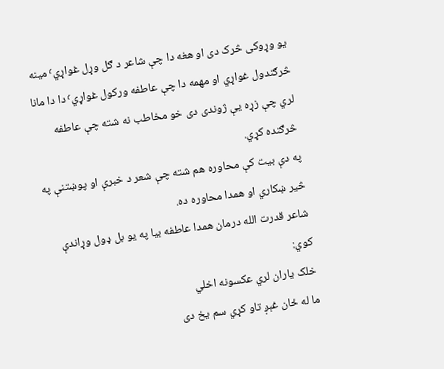یو وړوکی څرک دی او هغه دا چې شاعر د ګل وړل غواړي٬ مینه څرګندول غواړي او مهمه دا چې عاطفه ورکول غواړي٬ دا دا مانا لري چې زړه یې ژوندی دی خو مخاطب نه شته چې عاطفه څرګنده کړي.
په دې بیت کې محاوره هم شته چې شعر د خبرې او پوښتنې په څیر ښکاري او همدا محاوره ده.
شاعر قدرت الله درمان همدا عاطفه بیا په یو بل ډول وړاندې کوي:
خلک یاران لري عکسونه اخلي
ما له ځان غېږ تاو کړي سم یخ دی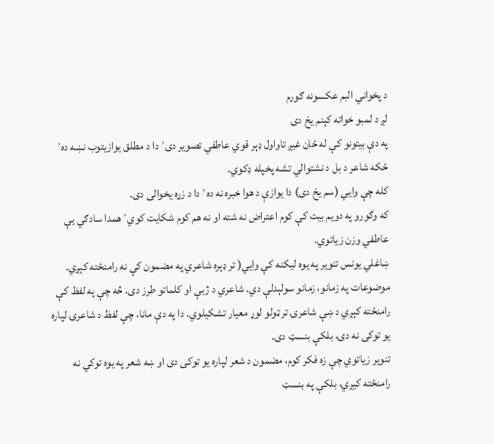د پخواني البم عکسونه ګورم
لږ د لمبو خواته کېنم یخ دی
په دې بیتونو کې له ځان غیږ تاواول ډېر قوي عاطفي تصویر دی٬ دا د مطلق یوازیتوب نښه ده٬ ځکه شاعر د بل د نشتوالي تشه پخپله ډکوي.
کله چې وایي (سم یخ دی) دا یوازې د هوا خبره نه ده٬ دا د زړه یخوالی دی.
که وګورو په دویم بیت کې کوم اعتراض نه شته او نه هم کوم شکایت کوي٬ همدا سادګي یې عاطفي وزن زیاتوي.
ښاغلي یونس تنویر په یوه لیکنه کې وایي( تر ډېره شاعري په مضمون کې نه رامنځته کېږي. موضوعات په زمانو، زمانو سولېدلې دي. شاعري د ژبې او کلماتو طرز دی. څه چې په لفظ کې رامنځته کېږي د ښې شاعرۍ تر ټولو لوړ معیار تشکیلوي. دا په دې مانا، چې لفظ د شاعرۍ لپاره یو توکی نه دی، بلکې بنسټ دی.
تنویر زیاتوي چې زه فکر کوم، مضمون د شعر لپاره یو توکی دی او ښه شعر په یوه توکي نه رامنځته کیږي، بلکې په بنسټ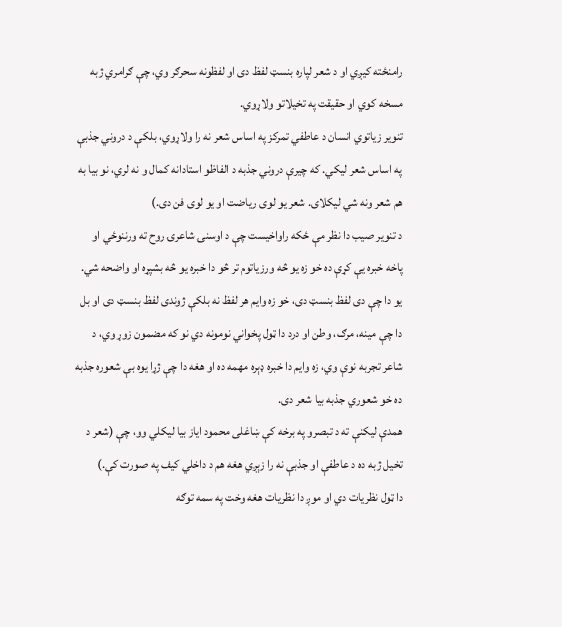رامنځته کیږي او د شعر لپاره بنسټ لفظ دی او لفظونه سحرګر وي، چې ګرامري ژبه مسخه کوي او حقیقت په تخیلاتو ولاړوي.
تنویر زیاتوي انسان د عاطفي تمرکز په اساس شعر نه را ولاړوي، بلکې د دروني جذبې په اساس شعر لیکي. که چیرې دروني جذبه د الفاظو استادانه کمال و نه لري، نو بیا به هم شعر ونه شي لیکلای. شعر یو لوی ریاضت او یو لوی فن دی.)
د تنویر صیب دا نظر مې ځکه راواخیست چې د اوسنۍ شاعرۍ روح ته ورننوځي او پاخه خبره یې کړې ده خو زه یو څه ورزیاتوم تر څو دا خبره یو څه بشپړه او واضحه شي.
یو دا چې دی لفظ بنسټ دی، خو زه وایم هر لفظ نه بلکې ژوندی لفظ بنسټ دی او بل دا چې مینه، مرګ، وطن او درد دا ټول پخواني نومونه دي نو که مضمون زوړ وي، د شاعر تجربه نوې وي، زه وایم دا خبره ډېره مهمه ده او هغه دا چې ژړا یوه بې شعوره جذبه ده خو شعوري جذبه بیا شعر دی.
همدې لیکنې ته د تبصرو په برخه کې ښاغلی محمود ایاز بیا لیکلي وو، چې (شعر د تخیل ژبه ده د عاطفې او جذبې نه را زېږي هغه هم د داخلي کیف په صورت کې.)
دا ټول نظریات دي او موږ دا نظریات هغه وخت په سمه توګه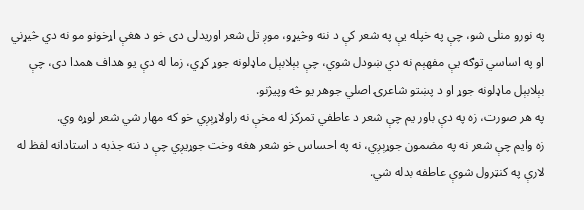په نورو منلی شو، چې په خپله یې په شعر کې د ننه وڅیړو، موږ تل شعر اوریدلی دی خو د هغې اړخونو مو نه دي څیړني او په اساسي توګه یې مفهېم نه دي ښودل شوي، چې بېلابېل ماډلونه جوړ کړي، زما له دې یو هداف همدا دی، چې بېلابېل ماډلونه جوړ او د پښتو شاعرۍ اصلي جوهر یو څه وپيژنو.
په هر صورت، زه په دې باور یم چې شعر د عاطفي تمرکز له مخې نه راولاړېږي خو که مهار شي شعر لوړه وي.
زه وایم چې شعر نه په مضمون جوړېږي، نه په احساس خو شعر هغه وخت جوړیږي چې د ننه جذبه د استادانه لفظ له لارې په کنټرول شوې عاطفه بدله شي.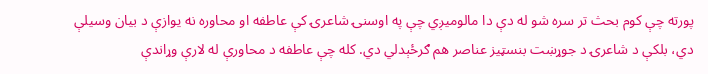پورته چې کوم بحث تر سره شو له دې دا مالومیږي چې په اوسنۍ شاعرۍ کې عاطفه او محاوره نه یوازې د بیان وسیلې دي، بلکې د شاعرۍ د جوړښت بنسټیز عناصر هم ګرځېدلي دي. کله چې عاطفه د محاورې له لارې وړاندې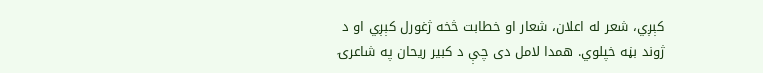کېږي، شعر له اعلان، شعار او خطابت څخه ژغورل کېږي او د ژوند بڼه خپلوي. همدا لامل دی چې د کبیر ریحان په شاعرۍ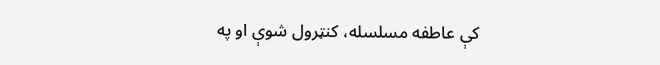کې عاطفه مسلسله، کنټرول شوې او په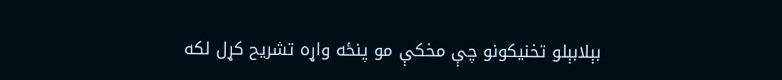بېلابېلو تخنیکونو چې مخکې مو پنځه واړه تشریح کړل لکه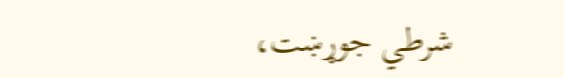شرطي جوړښت،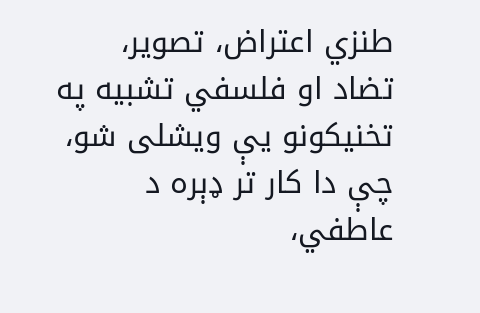طنزي اعتراض، تصویر، تضاد او فلسفي تشبیه په تخنیکونو یې ویشلی شو، چې دا کار تر ډېره د عاطفي،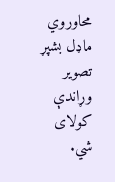محاوروي ماډل بشپړ تصویر وړاندې کولای شي.